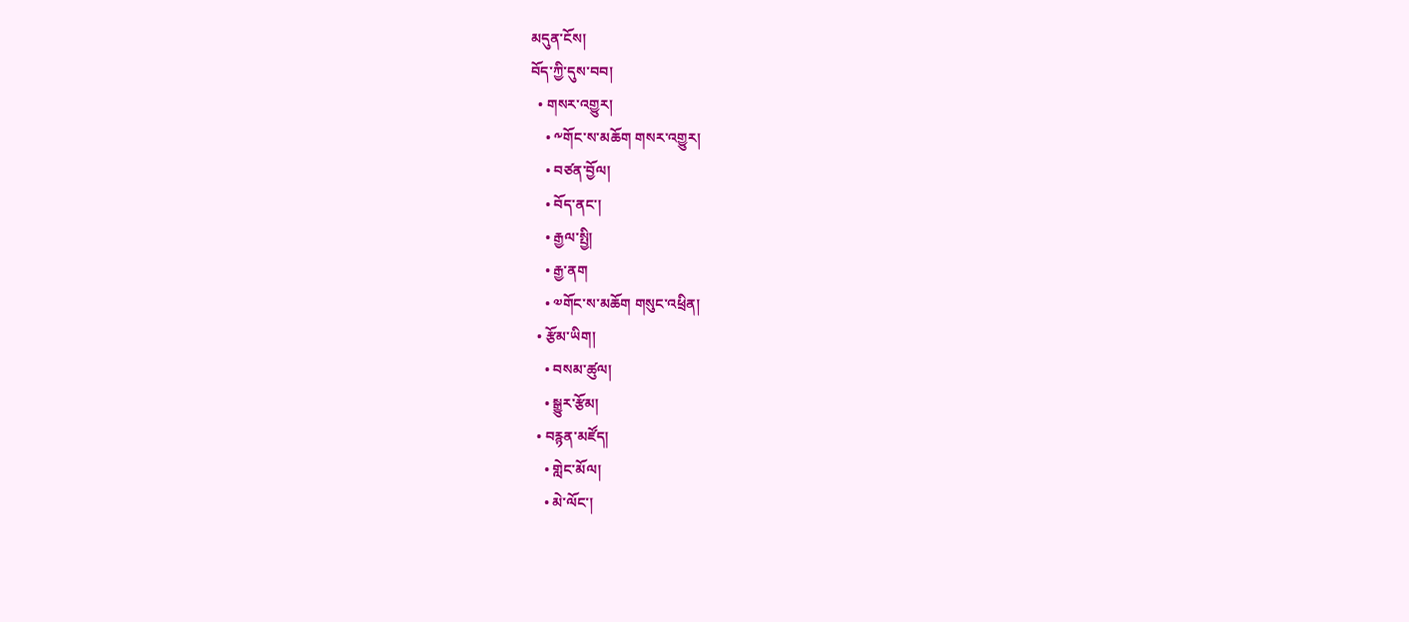མདུན་ངོས།
བོད་ཀྱི་དུས་བབ།
  • གསར་འགྱུར།
    • ༸གོང་ས་མཆོག གསར་འགྱུར།
    • བཙན་བྱོལ།
    • བོད་ནང་།
    • རྒྱལ་སྤྱི།
    • རྒྱ་ནག
    • ༧གོང་ས་མཆོག གསུང་འཕྲིན།
  • རྩོམ་ཡིག།
    • བསམ་ཚུལ།
    • སྒྱུར་རྩོམ།
  • བརྙན་མཛོད།
    • གླེང་མོལ།
    • མེ་ལོང་།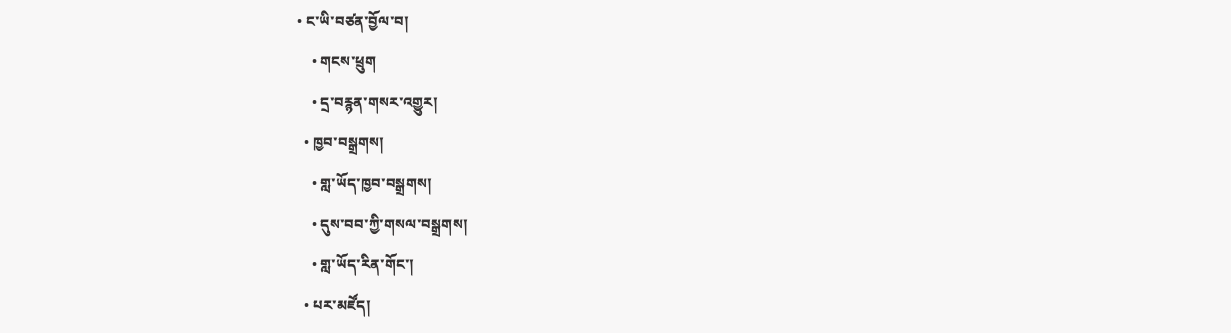• ང་ཡི་བཙན་བྱོལ་བ།
    • གངས་ཕྲུག
    • དྲ་བརྙན་གསར་འགྱུར།
  • ཁྱབ་བསྒྲགས།
    • གླ་ཡོད་ཁྱབ་བསྒྲགས།
    • དུས་བབ་ཀྱི་གསལ་བསྒྲགས།
    • གླ་ཡོད་རིན་གོང་།
  • པར་མཛོད།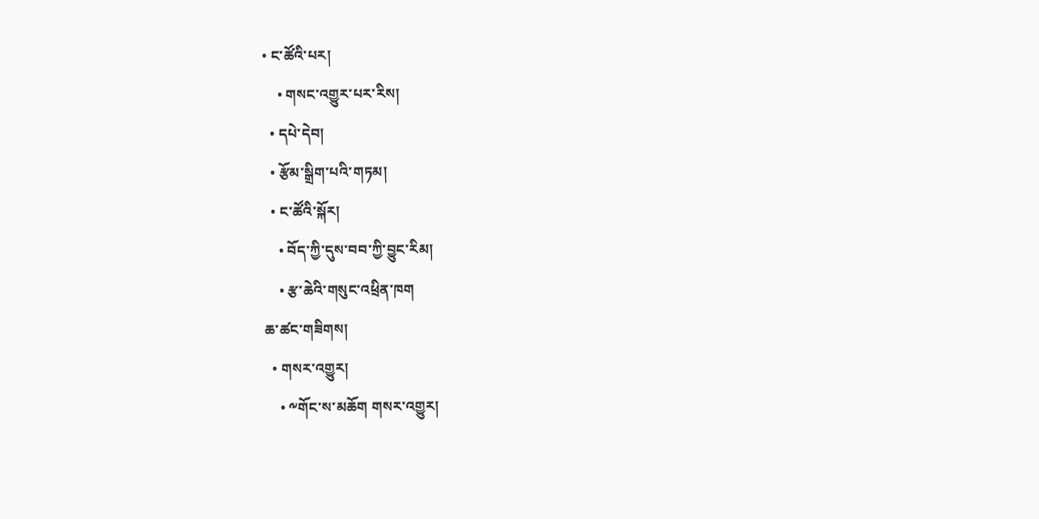• ང་ཚོའི་པར།
    • གསང་འགྱུར་པར་རིས།
  • དཔེ་དེབ།
  • རྩོམ་སྒྲིག་པའི་གཏམ།
  • ང་ཚོའི་སྐོར།
    • བོད་ཀྱི་དུས་བབ་ཀྱི་བྱུང་རིམ།
    • རྩ་ཆེའི་གསུང་འཕྲིན་ཁག
ཆ་ཚང་གཟིགས།
  • གསར་འགྱུར།
    • ༸གོང་ས་མཆོག གསར་འགྱུར།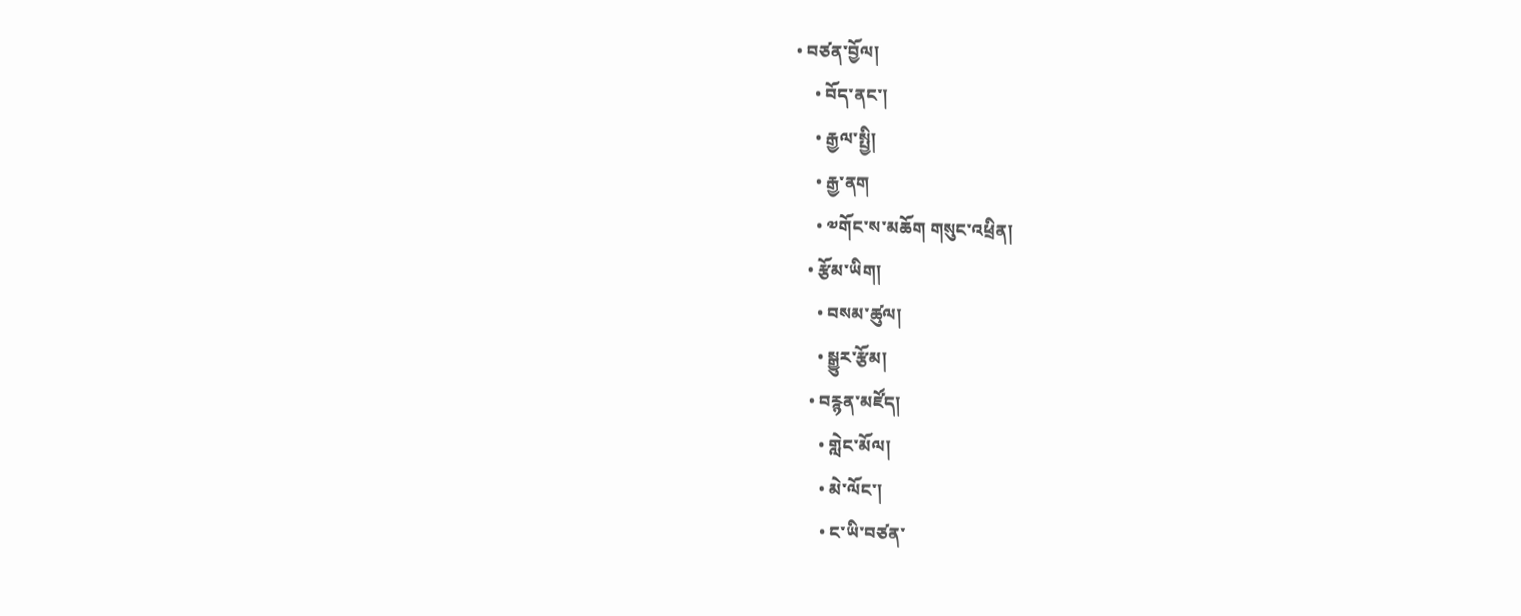• བཙན་བྱོལ།
    • བོད་ནང་།
    • རྒྱལ་སྤྱི།
    • རྒྱ་ནག
    • ༧གོང་ས་མཆོག གསུང་འཕྲིན།
  • རྩོམ་ཡིག།
    • བསམ་ཚུལ།
    • སྒྱུར་རྩོམ།
  • བརྙན་མཛོད།
    • གླེང་མོལ།
    • མེ་ལོང་།
    • ང་ཡི་བཙན་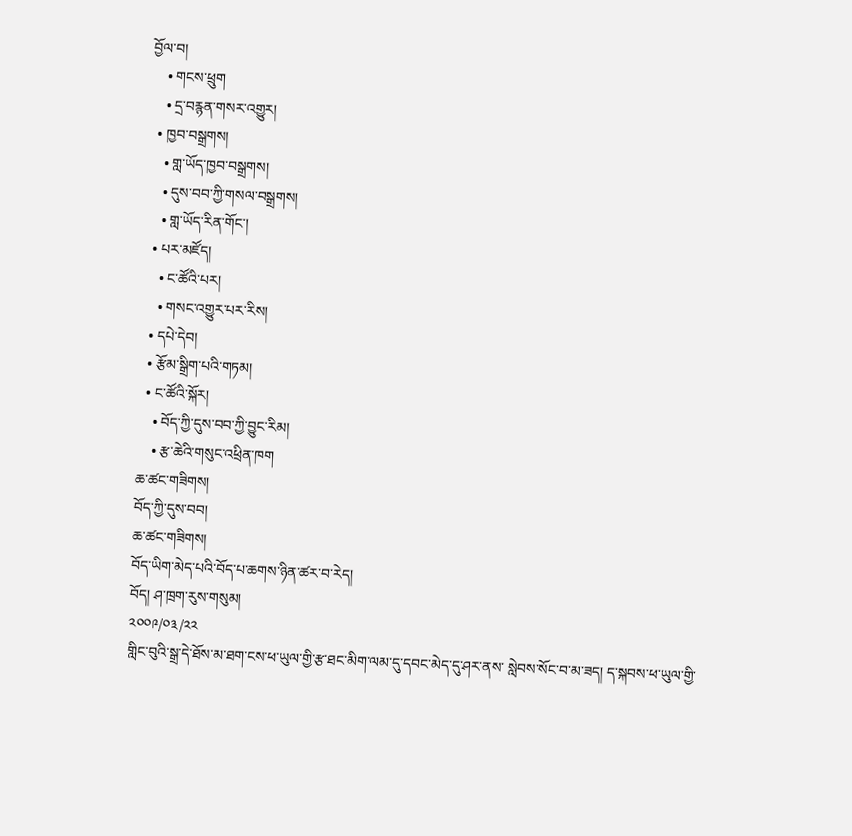བྱོལ་བ།
    • གངས་ཕྲུག
    • དྲ་བརྙན་གསར་འགྱུར།
  • ཁྱབ་བསྒྲགས།
    • གླ་ཡོད་ཁྱབ་བསྒྲགས།
    • དུས་བབ་ཀྱི་གསལ་བསྒྲགས།
    • གླ་ཡོད་རིན་གོང་།
  • པར་མཛོད།
    • ང་ཚོའི་པར།
    • གསང་འགྱུར་པར་རིས།
  • དཔེ་དེབ།
  • རྩོམ་སྒྲིག་པའི་གཏམ།
  • ང་ཚོའི་སྐོར།
    • བོད་ཀྱི་དུས་བབ་ཀྱི་བྱུང་རིམ།
    • རྩ་ཆེའི་གསུང་འཕྲིན་ཁག
ཆ་ཚང་གཟིགས།
བོད་ཀྱི་དུས་བབ།
ཆ་ཚང་གཟིགས།
བོད་ཡིག་མེད་པའི་བོད་པ་ཆགས་ཉིན་ཚར་བ་རེད།
བོད། ཤ་ཁྲག་རུས་གསུམ།
༢༠༠༩/༠༣/༢༢
གླིང་བུའི་སྒྲ་དེ་ཐོས་མ་ཐག་ངས་ཕ་ཡུལ་གྱི་རྩ་ཐང་མིག་ལམ་དུ་དབང་མེད་དུ་ཤར་ནས་ སླེབས་སོང་བ་མ་ཟད། ད་སྐབས་ཕ་ཡུལ་གྱི་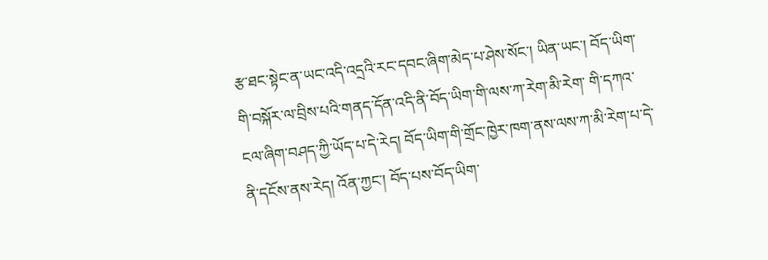རྩ་ཐང་སྟེང་ན་ཡང་འདི་འདྲའི་རང་དབང་ཞིག་མེད་པ་ཤེས་སོང་། ཡིན་ཡང་། བོད་ཡིག་གི་བསྐོར་ལ་བྲིས་པའི་གནད་དོན་འདི་ནི་བོད་ཡིག་གི་ལས་ཀ་རེག་མི་རེག་ གི་དཀའ་ངལ་ཞིག་བཤད་ཀྱི་ཡོད་པ་དེ་རེད། བོད་ཡིག་གི་གྲོང་ཁྱེར་ཁག་ནས་ལས་ཀ་མི་རེག་པ་དེ་ནི་དངོས་ནས་རེད། འོན་ཀྱང་། བོད་པས་བོད་ཡིག་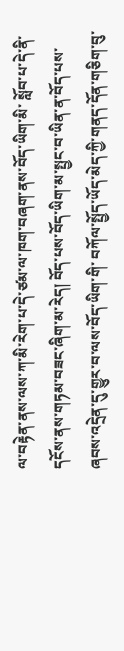ལ་བརྟེན་ནས་ལས་ཀ་མི་རེག་པ་དེ་ཙམ་ལ་ཁག་བཞག་ནས་བོད་ཡིག་མི་ སློབ་པ་དེ་ནི་དངོས་ནས་གཏམ་བཟང་ཞིག་མ་རེད། བོད་པས་བོད་ཡིག་མ་སྤྱང་བ་ཡིན་ན་བོད་པས་ཞབས་འདྲེན་དུ་གྱུར་བ་ལས་བོད་ཡིག་གི་ བཀོལ་སྤྱོད་ཡོད་མེད་ཀྱི་གནད་དོན་གཅིག་བུ་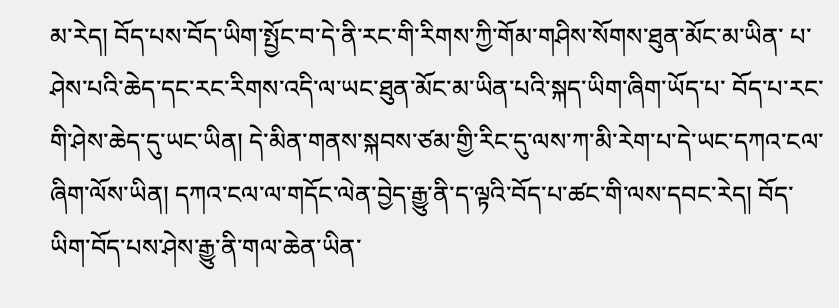མ་རེད། བོད་པས་བོད་ཡིག་སྤྱོང་བ་དེ་ནི་རང་གི་རིགས་ཀྱི་གོམ་གཤིས་སོགས་ཐུན་མོང་མ་ཡིན་ པ་ཤེས་པའི་ཆེད་དང་རང་རིགས་འདི་ལ་ཡང་ཐུན་མོང་མ་ཡིན་པའི་སྐད་ཡིག་ཞིག་ཡོད་པ་ བོད་པ་རང་གི་ཤེས་ཆེད་དུ་ཡང་ཡིན། དེ་མིན་གནས་སྐབས་ཙམ་གྱི་རིང་དུ་ལས་ཀ་མི་རེག་པ་དེ་ཡང་དཀའ་ངལ་ཞིག་ལོས་ཡིན། དཀའ་ངལ་ལ་གདོང་ལེན་བྱེད་རྒྱུ་ནི་ད་ལྟའི་བོད་པ་ཚང་གི་ལས་དབང་རེད། བོད་ཡིག་བོད་པས་ཤེས་རྒྱུ་ནི་གལ་ཆེན་ཡིན་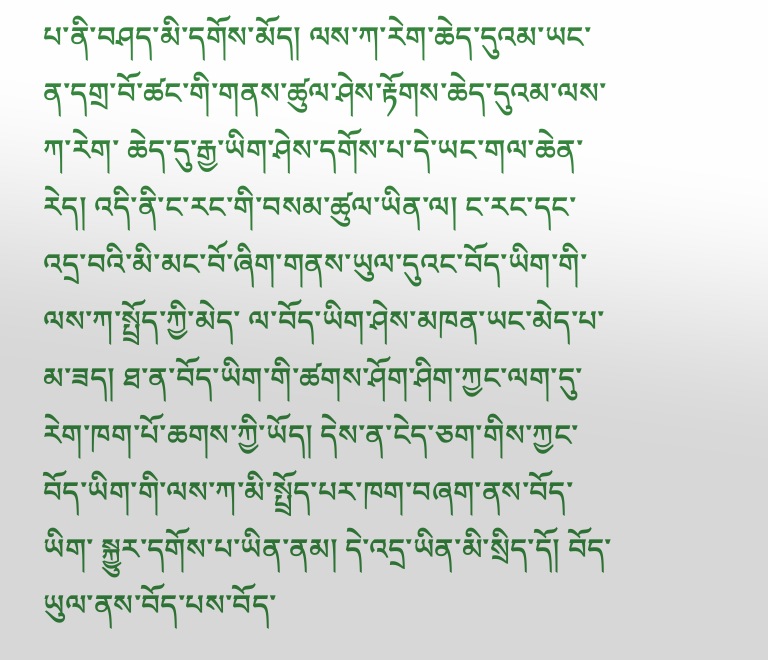པ་ནི་བཤད་མི་དགོས་མོད། ལས་ཀ་རེག་ཆེད་དུའམ་ཡང་ན་དགྲ་བོ་ཚང་གི་གནས་ཚུལ་ཤེས་རྟོགས་ཆེད་དུའམ་ལས་ཀ་རེག་ ཆེད་དུ་རྒྱ་ཡིག་ཤེས་དགོས་པ་དེ་ཡང་གལ་ཆེན་རེད། འདི་ནི་ང་རང་གི་བསམ་ཚུལ་ཡིན་ལ། ང་རང་དང་འདྲ་བའི་མི་མང་བོ་ཞིག་གནས་ཡུལ་དུའང་བོད་ཡིག་གི་ལས་ཀ་སྤྲོད་ཀྱི་མེད་ ལ་བོད་ཡིག་ཤེས་མཁན་ཡང་མེད་པ་མ་ཟད། ཐ་ན་བོད་ཡིག་གི་ཚགས་ཤོག་ཤིག་ཀྱང་ལག་དུ་རེག་ཁག་པོ་ཆགས་ཀྱི་ཡོད། དེས་ན་ངེད་ཅག་གིས་ཀྱང་བོད་ཡིག་གི་ལས་ཀ་མི་སྤྲོད་པར་ཁག་བཞག་ནས་བོད་ཡིག་ སྐྱུར་དགོས་པ་ཡིན་ནམ། དེ་འདྲ་ཡིན་མི་སྲིད་དོ། བོད་ཡུལ་ནས་བོད་པས་བོད་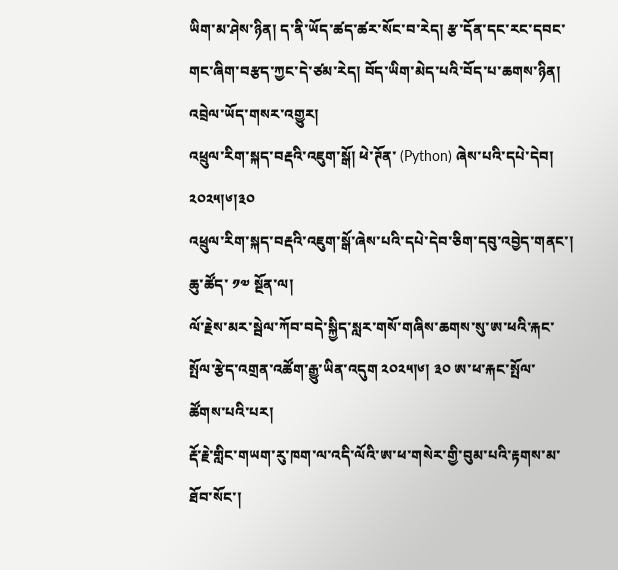ཡིག་མ་ཤེས་ཉིན། ད་ནི་ཡོད་ཚད་ཚར་སོང་བ་རེད། རྩ་དོན་དང་རང་དབང་གང་ཞིག་བརྩད་ཀྱང་དེ་ཙམ་རེད། བོད་ཡིག་མེད་པའི་བོད་པ་ཆགས་ཉིན།
འབྲེལ་ཡོད་གསར་འགྱུར།
འཕྲུལ་རིག་སྐད་བརྡའི་འཇུག་སྒོ། ཕེ་ཊོན་ (Python) ཞེས་པའི་དཔེ་དེབ། ༢༠༢༥།༦།༣༠
འཕྲུལ་རིག་སྐད་བརྡའི་འཇུག་སྒོ་ཞེས་པའི་དཔེ་དེབ་ཅིག་དབུ་འབྱེད་གནང་།
ཆུ་ཚོད་ ༡༧ སྔོན་ལ།
ལོ་རྗེས་མར་སྦེལ་ཀོབ་བདེ་སྐྱིད་སླར་གསོ་གཞིས་ཆགས་སུ་ཨ་ཕའི་རྐང་སྤོལ་རྩེད་འགྲན་འཚོག་རྒྱུ་ཡིན་འདུག ༢༠༢༥།༦། ༣༠ ཨ་ཕ་རྐང་སྤོལ་ཚོགས་པའི་པར།
རྡོ་རྗེ་གླིང་གཡག་རུ་ཁག་ལ་འདི་ལོའི་ཨ་ཕ་གསེར་གྱི་བུམ་པའི་རྟགས་མ་ཐོབ་སོང་།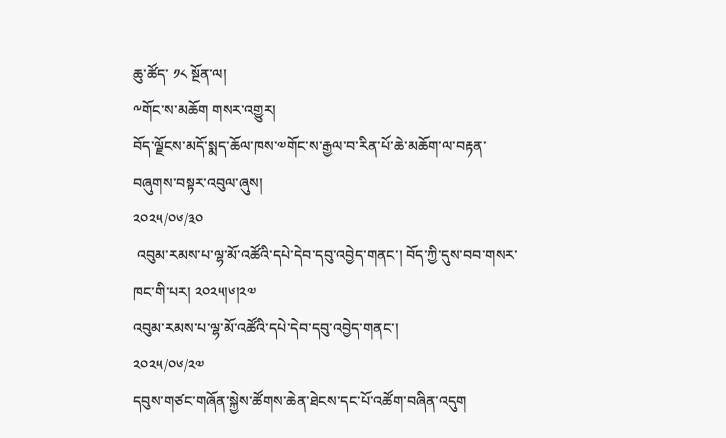ཆུ་ཚོད་ ༡༨ སྔོན་ལ།
༸གོང་ས་མཆོག གསར་འགྱུར།
བོད་ལྗོངས་མདོ་སྨད་ཆོལ་ཁས་༧གོང་ས་རྒྱལ་བ་རིན་པོ་ཆེ་མཆོག་ལ་བརྟན་བཞུགས་བསྟར་འབུལ་ཞུས།
༢༠༢༥/༠༦/༣༠
 འབུམ་རམས་པ་ལྷ་མོ་འཚོའི་དཔེ་དེབ་དབུ་འབྱེད་གནང་། བོད་ཀྱི་དུས་བབ་གསར་ཁང་གི་པར། ༢༠༢༥།༦།༢༧
འབུམ་རམས་པ་ལྷ་མོ་འཚོའི་དཔེ་དེབ་དབུ་འབྱེད་གནང་།
༢༠༢༥/༠༦/༢༧
དབུས་གཙང་གཞོན་སྐྱེས་ཚོགས་ཆེན་ཐེངས་དང་པོ་འཚོག་བཞིན་འདུག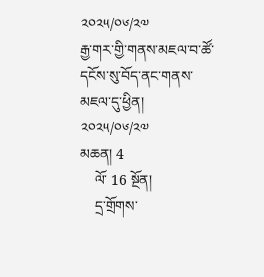༢༠༢༥/༠༦/༢༧
རྒྱ་གར་གྱི་གནས་མཇལ་བ་ཚོ་དངོས་སུ་བོད་ནང་གནས་མཇལ་དུ་ཕྱིན།
༢༠༢༥/༠༦/༢༧
མཆན། 4
    ལོ་ 16 སྔོན།
    དྲ་གྲོགས་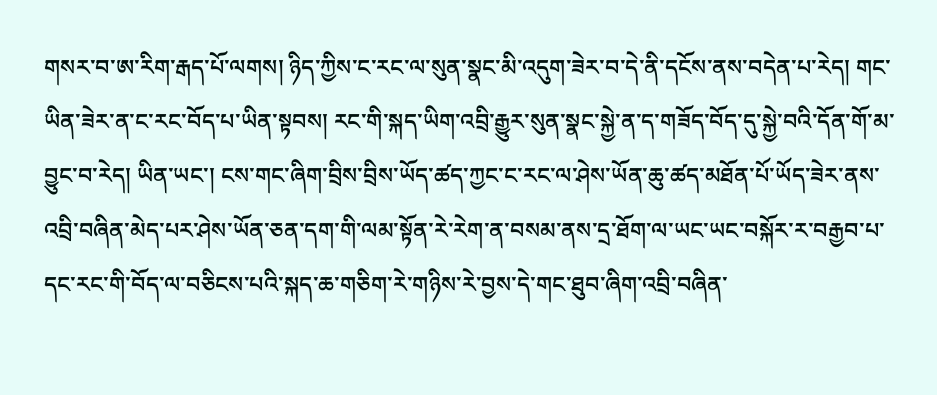གསར་བ་ཨ་རིག་རྒད་པོ་ལགས། ཉིད་ཀྱིས་ང་རང་ལ་སུན་སྣང་མི་འདུག་ཟེར་བ་དེ་ནི་དངོས་ནས་བདེན་པ་རེད། གང་ཡིན་ཟེར་ན་ང་རང་བོད་པ་ཡིན་སྟབས། རང་གི་སྐད་ཡིག་འབྲི་རྒྱུར་སུན་སྣང་སྐྱེ་ན་ད་གཟོད་བོད་དུ་སྐྱེ་བའི་དོན་གོ་མ་བྱུང་བ་རེད། ཡིན་ཡང་། ངས་གང་ཞིག་བྲིས་བྲིས་ཡོད་ཚད་ཀྱང་ང་རང་ལ་ཤེས་ཡོན་ཆུ་ཚད་མཐོན་པོ་ཡོད་ཟེར་ནས་འབྲི་བཞིན་མེད་པར་ཤེས་ཡོན་ཅན་དག་གི་ལམ་སྟོན་རེ་རེག་ན་བསམ་ནས་དྲ་ཐོག་ལ་ཡང་ཡང་བསྐོར་ར་བརྒྱབ་པ་དང་རང་གི་བོད་ལ་བཅིངས་པའི་སྐད་ཆ་གཅིག་རེ་གཉིས་རེ་བྱས་དེ་གང་ཐུབ་ཞིག་འབྲི་བཞིན་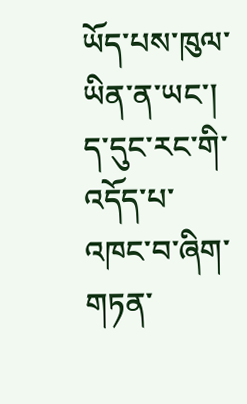ཡོད་པས་ཁུལ་ཡིན་ན་ཡང་། ད་དུང་རང་གི་འདོད་པ་འཁང་བ་ཞིག་གཏན་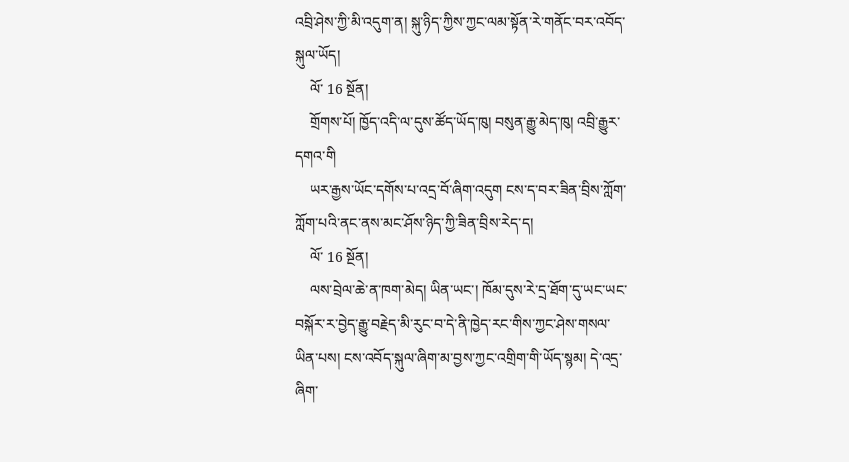འབྲི་ཤེས་ཀྱི་མི་འདུག་ན། སྐུ་ཉིད་ཀྱིས་ཀྱང་ལམ་སྟོན་རེ་གནོང་བར་འབོད་སྐུལ་ཡོད།
    ལོ་ 16 སྔོན།
    གྲོགས་པོ། ཁྱོད་འདི་ལ་དུས་ཚོད་ཡོད་ཁུ། བསུན་རྒྱུ་མེད་ཁུ། འབྲི་རྒྱུར་དགའ་གི
    ཡར་རྒྱས་ཡོང་དགོས་པ་འདྲ་བོ་ཞིག་འདུག ངས་ད་བར་ཟིན་བྲིས་ཀློག་ཀློག་པའི་ནང་ནས་མང་ཤོས་ཉིད་ཀྱི་ཟིན་བྲིས་རེད་ད།
    ལོ་ 16 སྔོན།
    ལས་བྲེལ་ཆེ་ན་ཁག་མེད། ཡིན་ཡང་། ཁོམ་དུས་རེ་དྲ་ཐོག་དུ་ཡང་ཡང་བསྐོར་ར་བྱེད་རྒྱུ་བརྗེད་མི་རུང་བ་དེ་ནི་ཁྱེད་རང་གིས་ཀྱང་ཤེས་གསལ་ཡིན་པས། ངས་འབོད་སྐུལ་ཞིག་མ་བྱས་ཀྱང་འགྲིག་གི་ཡོད་སྙམ། དེ་འདྲ་ཞིག་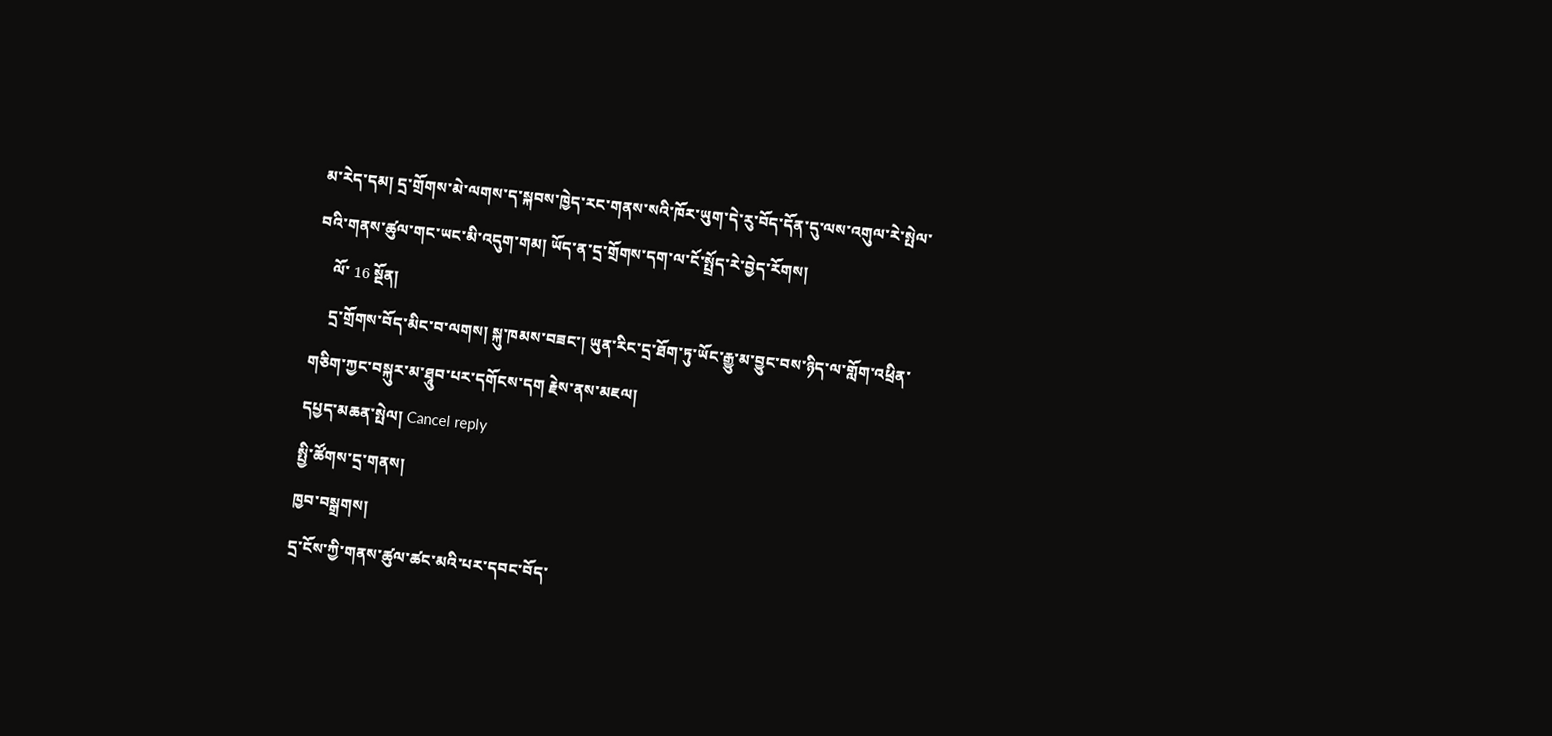མ་རེད་དམ། དྲ་གྲོགས་མེ་ལགས་ད་སྐབས་ཁྱེད་རང་གནས་སའི་ཁོར་ཡུག་དེ་རུ་བོད་དོན་དུ་ལས་འགུལ་རེ་སྤེལ་བའི་གནས་ཚུལ་གང་ཡང་མི་འདུག་གམ། ཡོད་ན་དྲ་གྲོགས་དག་ལ་ངོ་སྤྲོད་རེ་བྱེད་རོགས།
    ལོ་ 16 སྔོན།
    དྲ་གྲོགས་བོད་མིང་བ་ལགས། སྐུ་ཁམས་བཟང་། ཡུན་རིང་དྲ་ཐོག་ཏུ་ཡོང་རྒྱུ་མ་བྱུང་བས་ཉིད་ལ་གློག་འཕྲིན་གཅིག་ཀྱང་བསྐུར་མ་ཐཱུབ་པར་དགོངས་དག རྗེས་ནས་མཇལ།
དཔྱད་མཆན་སྤེལ། Cancel reply
སྤྱི་ཚོགས་དྲ་གནས།
ཁྱབ་བསྒྲགས།
དྲ་ངོས་ཀྱི་གནས་ཚུལ་ཚང་མའི་པར་དབང་བོད་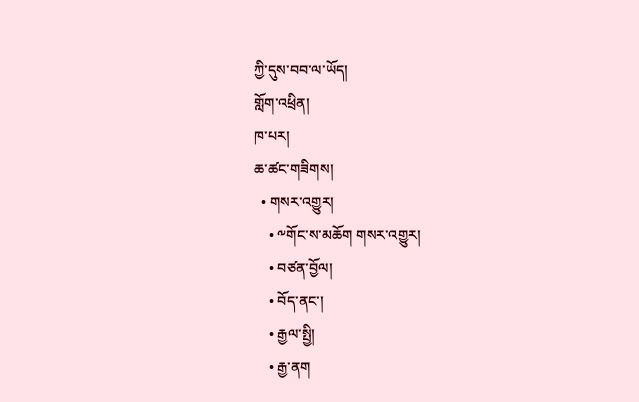ཀྱི་དུས་བབ་ལ་ཡོད།
གློག་འཕྲིན།
ཁ་པར།
ཆ་ཚང་གཟིགས།
  • གསར་འགྱུར།
    • ༸གོང་ས་མཆོག གསར་འགྱུར།
    • བཙན་བྱོལ།
    • བོད་ནང་།
    • རྒྱལ་སྤྱི།
    • རྒྱ་ནག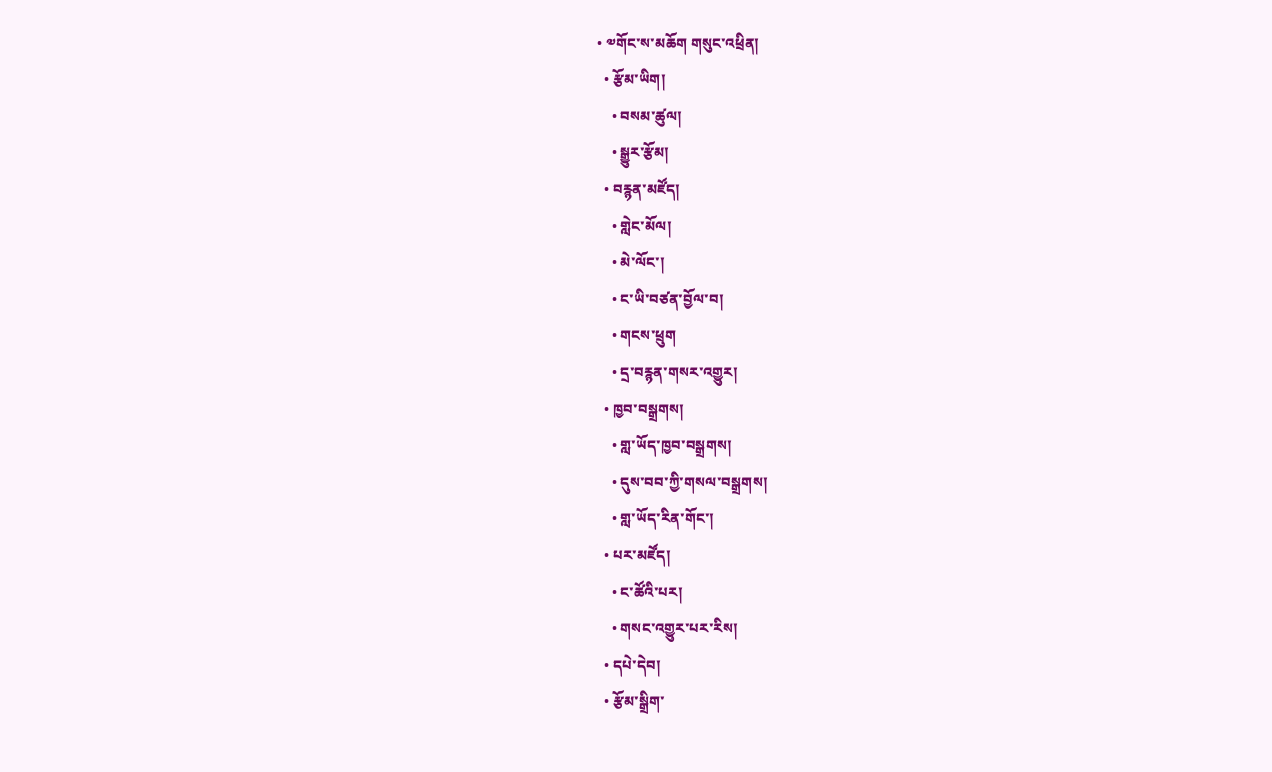• ༧གོང་ས་མཆོག གསུང་འཕྲིན།
  • རྩོམ་ཡིག།
    • བསམ་ཚུལ།
    • སྒྱུར་རྩོམ།
  • བརྙན་མཛོད།
    • གླེང་མོལ།
    • མེ་ལོང་།
    • ང་ཡི་བཙན་བྱོལ་བ།
    • གངས་ཕྲུག
    • དྲ་བརྙན་གསར་འགྱུར།
  • ཁྱབ་བསྒྲགས།
    • གླ་ཡོད་ཁྱབ་བསྒྲགས།
    • དུས་བབ་ཀྱི་གསལ་བསྒྲགས།
    • གླ་ཡོད་རིན་གོང་།
  • པར་མཛོད།
    • ང་ཚོའི་པར།
    • གསང་འགྱུར་པར་རིས།
  • དཔེ་དེབ།
  • རྩོམ་སྒྲིག་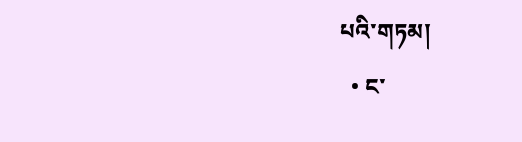པའི་གཏམ།
  • ང་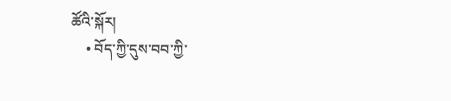ཚོའི་སྐོར།
    • བོད་ཀྱི་དུས་བབ་ཀྱི་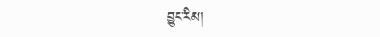བྱུང་རིམ།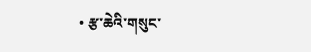• རྩ་ཆེའི་གསུང་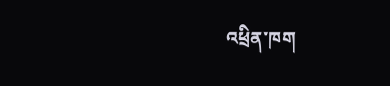འཕྲིན་ཁག